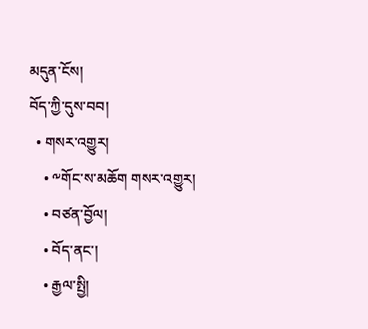མདུན་ངོས།
བོད་ཀྱི་དུས་བབ།
  • གསར་འགྱུར།
    • ༸གོང་ས་མཆོག གསར་འགྱུར།
    • བཙན་བྱོལ།
    • བོད་ནང་།
    • རྒྱལ་སྤྱི།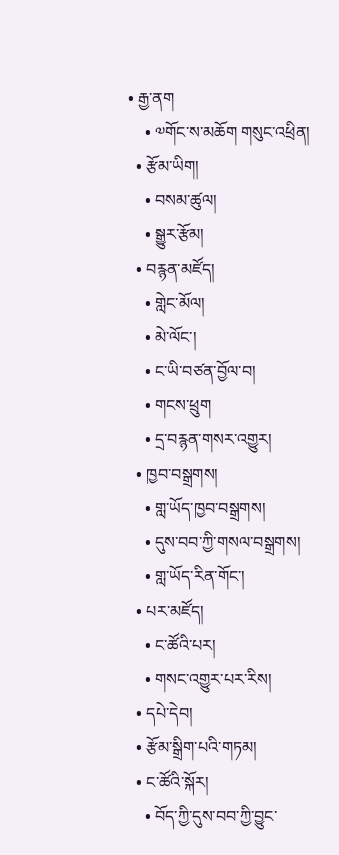• རྒྱ་ནག
    • ༧གོང་ས་མཆོག གསུང་འཕྲིན།
  • རྩོམ་ཡིག།
    • བསམ་ཚུལ།
    • སྒྱུར་རྩོམ།
  • བརྙན་མཛོད།
    • གླེང་མོལ།
    • མེ་ལོང་།
    • ང་ཡི་བཙན་བྱོལ་བ།
    • གངས་ཕྲུག
    • དྲ་བརྙན་གསར་འགྱུར།
  • ཁྱབ་བསྒྲགས།
    • གླ་ཡོད་ཁྱབ་བསྒྲགས།
    • དུས་བབ་ཀྱི་གསལ་བསྒྲགས།
    • གླ་ཡོད་རིན་གོང་།
  • པར་མཛོད།
    • ང་ཚོའི་པར།
    • གསང་འགྱུར་པར་རིས།
  • དཔེ་དེབ།
  • རྩོམ་སྒྲིག་པའི་གཏམ།
  • ང་ཚོའི་སྐོར།
    • བོད་ཀྱི་དུས་བབ་ཀྱི་བྱུང་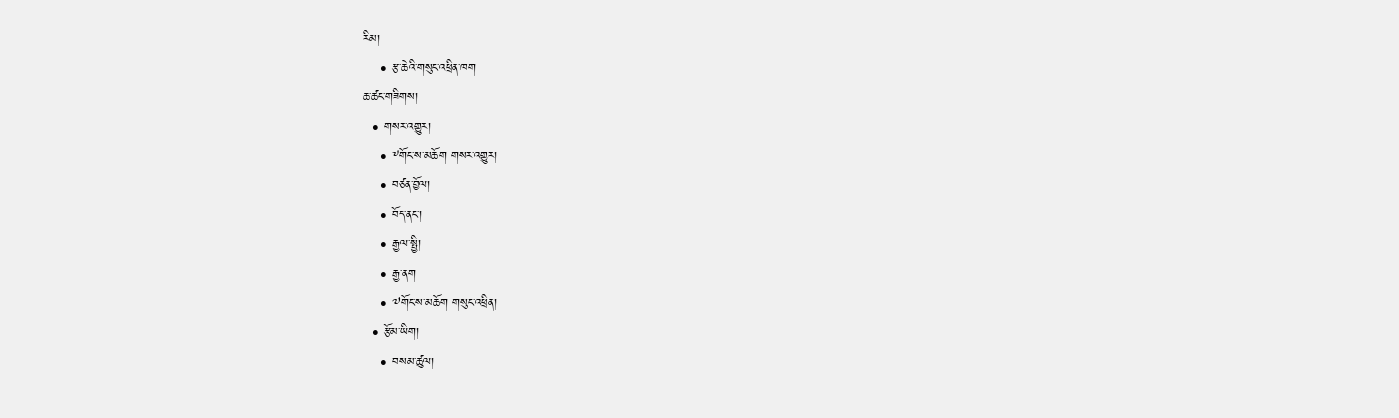རིམ།
    • རྩ་ཆེའི་གསུང་འཕྲིན་ཁག
ཆ་ཚང་གཟིགས།
  • གསར་འགྱུར།
    • ༸གོང་ས་མཆོག གསར་འགྱུར།
    • བཙན་བྱོལ།
    • བོད་ནང་།
    • རྒྱལ་སྤྱི།
    • རྒྱ་ནག
    • ༧གོང་ས་མཆོག གསུང་འཕྲིན།
  • རྩོམ་ཡིག།
    • བསམ་ཚུལ།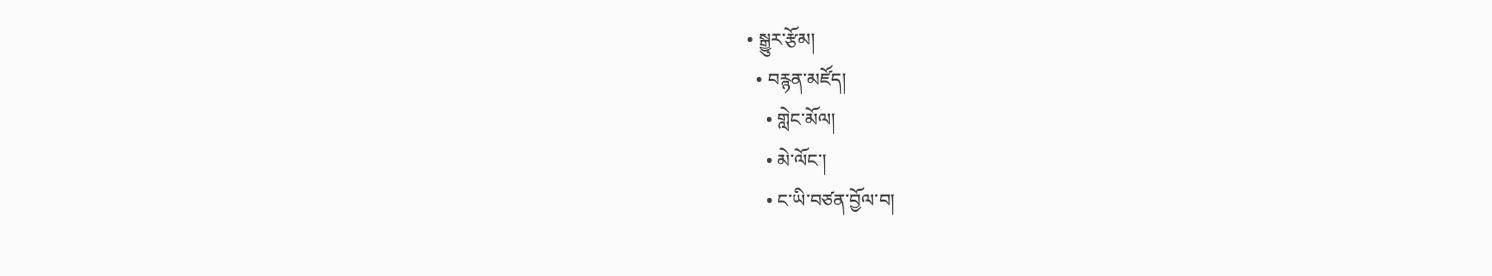• སྒྱུར་རྩོམ།
  • བརྙན་མཛོད།
    • གླེང་མོལ།
    • མེ་ལོང་།
    • ང་ཡི་བཙན་བྱོལ་བ།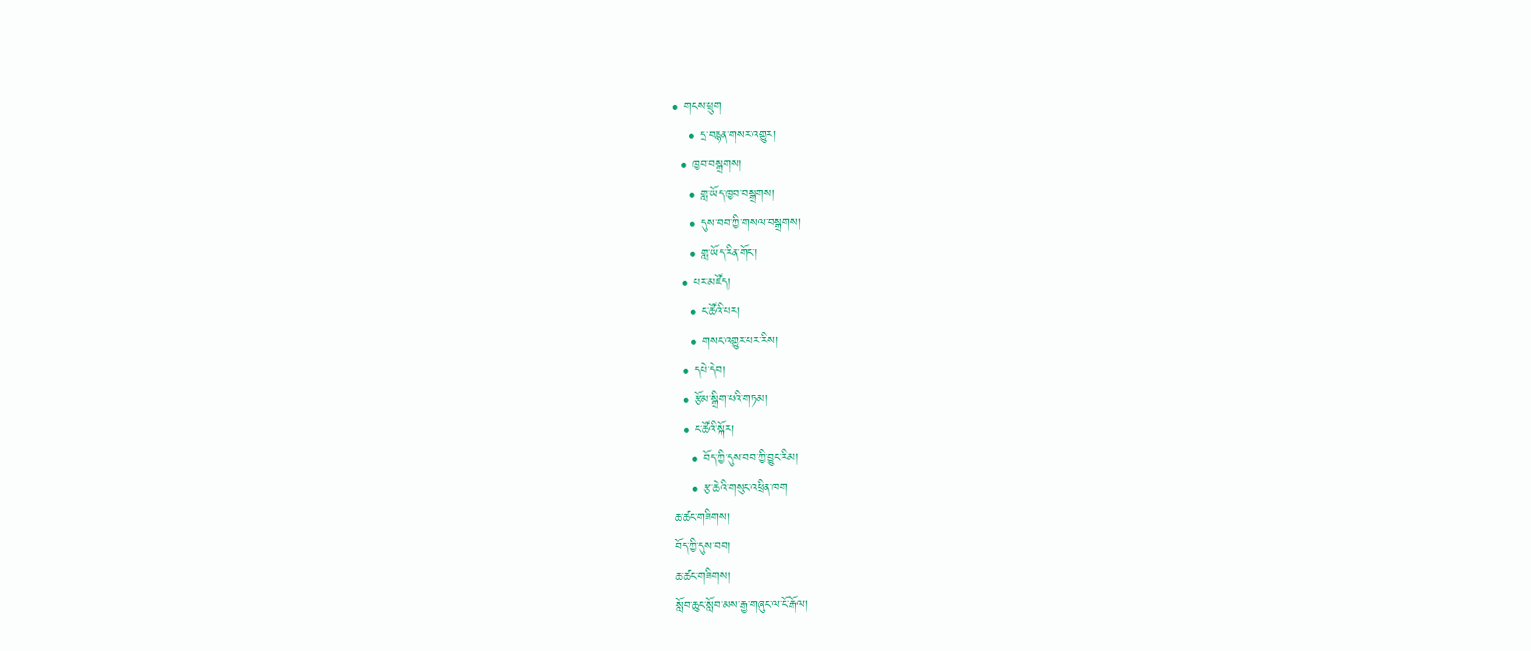• གངས་ཕྲུག
    • དྲ་བརྙན་གསར་འགྱུར།
  • ཁྱབ་བསྒྲགས།
    • གླ་ཡོད་ཁྱབ་བསྒྲགས།
    • དུས་བབ་ཀྱི་གསལ་བསྒྲགས།
    • གླ་ཡོད་རིན་གོང་།
  • པར་མཛོད།
    • ང་ཚོའི་པར།
    • གསང་འགྱུར་པར་རིས།
  • དཔེ་དེབ།
  • རྩོམ་སྒྲིག་པའི་གཏམ།
  • ང་ཚོའི་སྐོར།
    • བོད་ཀྱི་དུས་བབ་ཀྱི་བྱུང་རིམ།
    • རྩ་ཆེའི་གསུང་འཕྲིན་ཁག
ཆ་ཚང་གཟིགས།
བོད་ཀྱི་དུས་བབ།
ཆ་ཚང་གཟིགས།
སློབ་ཆུང་སློབ་མས་རྒྱ་གཞུང་ལ་ངོ་རྒོལ།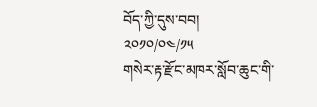བོད་ཀྱི་དུས་བབ།
༢༠༡༠/༠༤/༡༥
གསེར་རྟ་རྫོང་མཁར་སློབ་ཆུང་གི་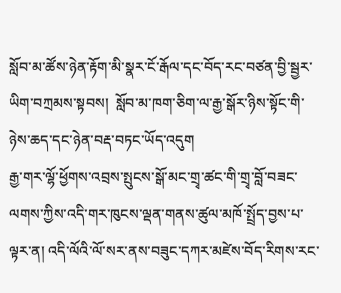སློབ་མ་ཚོས་ཉེན་རྟོག་མི་སྣར་ངོ་རྒོལ་དང་བོད་རང་བཙན་བྱི་སྦྱར་ཡིག་བཀྲམས་སྟབས།  སློབ་མ་ཁག་ཅིག་ལ་རྒྱ་སྒོར་ཉིས་སྟོང་གི་ཉེས་ཆད་དང་ཉེན་བརྡ་བཏང་ཡོད་འདུག
རྒྱ་གར་ལྷོ་ཕྱོགས་འབྲས་སྤུངས་སྒོ་མང་གྲྭ་ཚང་གི་གྲྭ་བློ་བཟང་ལགས་ཀྱིས་འདི་གར་ཁུངས་ལྡན་གནས་ཚུལ་མཁོ་སྤྲོད་བྱས་པ་ལྟར་ན། འདི་ལོའི་ལོ་སར་ནས་བཟུང་དཀར་མཛེས་བོད་རིགས་རང་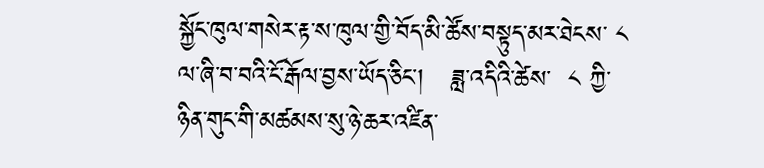སྐྱོང་ཁུལ་གསེར་རྟ་ས་ཁུལ་གྱི་བོད་མི་ཚོས་བསྟུད་མར་ཐེངས་ ༨  ལ་ཞི་བ་བའི་ངོ་རྒོལ་བྱས་ཡོད་ཅིང་།   ཟླ་འདིའི་ཚེས་  ༨ ཀྱི་ཉིན་གུང་གི་མཚམས་སུ་ཉེ་ཆར་འཛིན་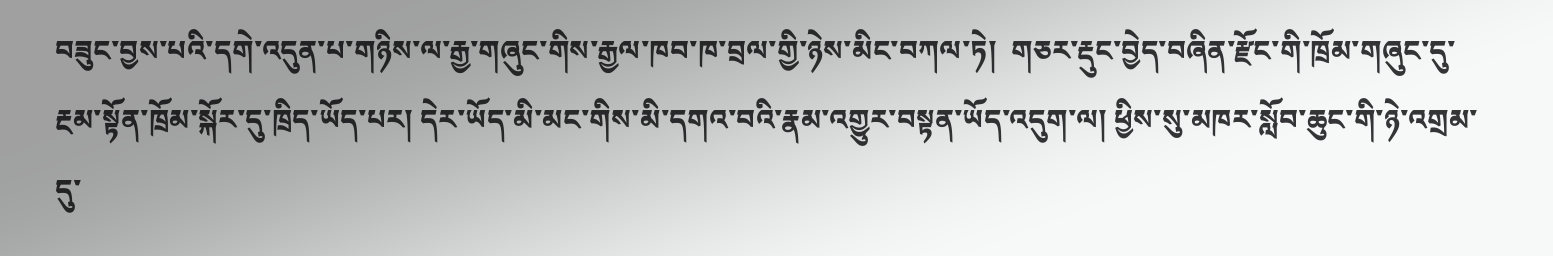བཟུང་བྱས་པའི་དགེ་འདུན་པ་གཉིས་ལ་རྒྱ་གཞུང་གིས་རྒྱལ་ཁབ་ཁ་བྲལ་གྱི་ཉེས་མིང་བཀལ་ཏེ།  གཅར་རྡུང་བྱེད་བཞིན་རྫོང་གི་ཁྲོམ་གཞུང་དུ་རྔམ་སྟོན་ཁྲོམ་སྐོར་དུ་ཁྲིད་ཡོད་པར། དེར་ཡོད་མི་མང་གིས་མི་དགའ་བའི་རྣམ་འགྱུར་བསྟན་ཡོད་འདུག་ལ། ཕྱིས་སུ་མཁར་སློབ་ཆུང་གི་ཉེ་འགྲམ་དུ་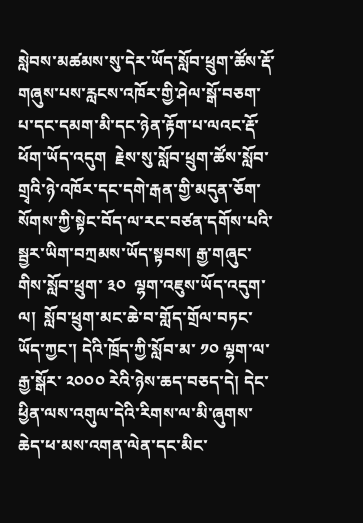སླེབས་མཚམས་སུ་དེར་ཡོད་སློབ་ཕྲུག་ཚོས་རྡོ་གཞུས་པས་རླངས་འཁོར་གྱི་ཤེལ་སྒོ་བཅག་པ་དང་དམག་མི་དང་ཉེན་རྟོག་པ་ལའང་རྡོ་ཕོག་ཡོད་འདུག  རྗེས་སུ་སློབ་ཕྲུག་ཚོས་སློབ་གྲྭའི་ཉེ་འཁོར་དང་དགེ་རྒན་གྱི་མདུན་ཅོག་སོགས་ཀྱི་སྟེང་བོད་ལ་རང་བཙན་དགོས་པའི་སྦྱར་ཡིག་བཀྲམས་ཡོད་སྟབས། རྒྱ་གཞུང་གིས་སློབ་ཕྲུག་ ༣༠  ལྷག་འཇུས་ཡོད་འདུག་ལ།  སློབ་ཕྲུག་མང་ཆེ་བ་གློད་གྲོལ་བཏང་ཡོད་ཀྱང་། དེའི་ཁྲོད་ཀྱི་སློབ་མ་ ༡༠ ལྷག་ལ་རྒྱ་སྒོར་ ༢༠༠༠ རེའི་ཉེས་ཆད་བཅད་དེ། དེང་ཕྱིན་ལས་འགུལ་དེའི་རིགས་ལ་མི་ཞུགས་ཆེད་ཕ་མས་འགན་ལེན་དང་མིང་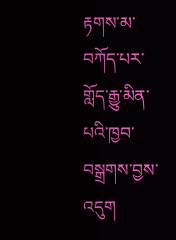རྟགས་མ་བཀོད་པར་གློད་རྒྱུ་མིན་པའི་ཁྱབ་བསྒྲགས་བྱས་འདུག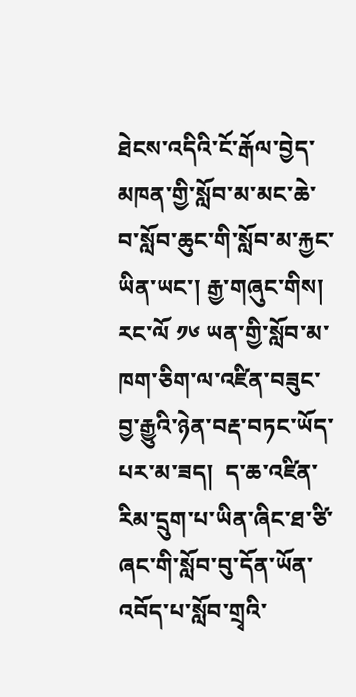ཐེངས་འདིའི་ངོ་རྒོལ་བྱེད་མཁན་གྱི་སློབ་མ་མང་ཆེ་བ་སློབ་ཆུང་གི་སློབ་མ་རྐྱང་ཡིན་ཡང་། རྒྱ་གཞུང་གིས། རང་ལོ ༡༦ ཡན་གྱི་སློབ་མ་ཁག་ཅིག་ལ་འཛིན་བཟུང་བྱ་རྒྱུའི་ཉེན་བརྡ་བཏང་ཡོད་པར་མ་ཟད།  ད་ཆ་འཛིན་རིམ་དྲུག་པ་ཡིན་ཞིང་ཐ་ཙི་ཞང་གི་སློབ་བུ་དོན་ཡོན་འབོད་པ་སློབ་གྲྭའི་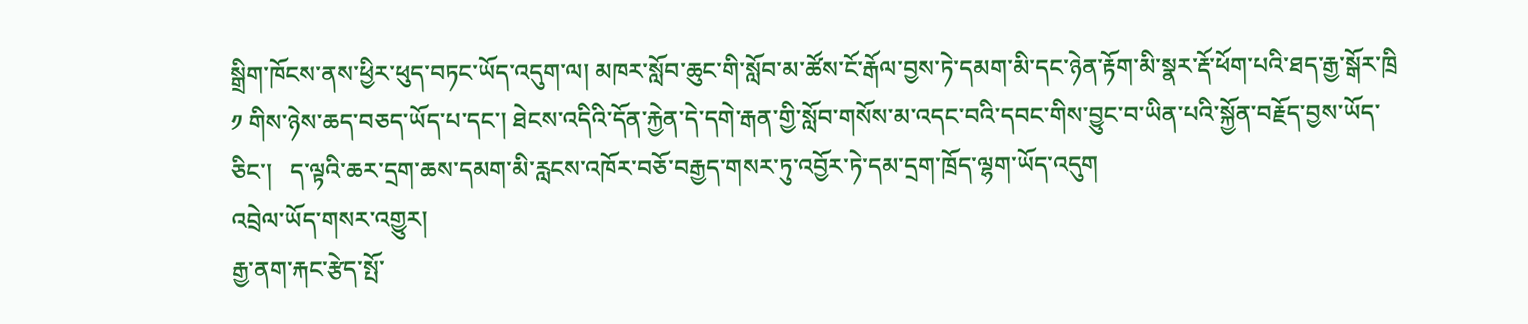སྒྲིག་ཁོངས་ནས་ཕྱིར་ཕུད་བཏང་ཡོད་འདུག་ལ། མཁར་སློབ་ཆུང་གི་སློབ་མ་ཚོས་ངོ་རྒོལ་བྱས་ཏེ་དམག་མི་དང་ཉེན་རྟོག་མི་སྣར་རྡོ་ཕོག་པའི་ཐད་རྒྱ་སྒོར་ཁྲི  ༡ གིས་ཉེས་ཆད་བཅད་ཡོད་པ་དང་། ཐེངས་འདིའི་དོན་རྐྱེན་དེ་དགེ་རྒན་གྱི་སློབ་གསོས་མ་འདང་བའི་དབང་གིས་བྱུང་བ་ཡིན་པའི་སྐྱོན་བརྗོད་བྱས་ཡོད་ཅིང་།   ད་ལྟའི་ཆར་དྲག་ཆས་དམག་མི་རླངས་འཁོར་བཅོ་བརྒྱད་གསར་ཏུ་འབྱོར་ཏེ་དམ་དྲག་ཁྲོད་ལྷག་ཡོད་འདུག
འབྲེལ་ཡོད་གསར་འགྱུར།
རྒྱ་ནག་རྐང་རྩེད་སྤོ་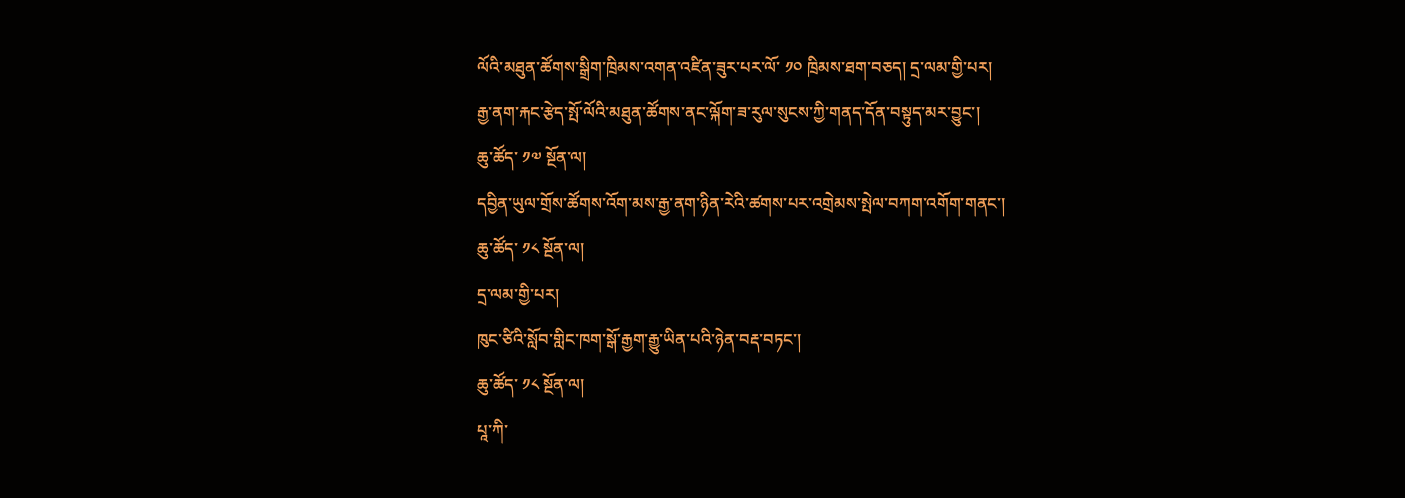ལོའི་མཐུན་ཚོགས་སྒྲིག་ཁྲིམས་འགན་འཛིན་ཟུར་པར་ལོ་ ༡༠ ཁྲིམས་ཐག་བཅད། དྲ་ལམ་གྱི་པར།
རྒྱ་ནག་རྐང་རྩེད་སྤོ་ལོའི་མཐུན་ཚོགས་ནང་ལྐོག་ཟ་རུལ་སུངས་ཀྱི་གནད་དོན་བསྟུད་མར་བྱུང་།
ཆུ་ཚོད་ ༡༧ སྔོན་ལ།
དབྱིན་ཡུལ་གྲོས་ཚོགས་འོག་མས་རྒྱ་ནག་ཉིན་རེའི་ཚགས་པར་འགྲེམས་སྤེལ་བཀག་འགོག་གནང་།
ཆུ་ཚོད་ ༡༨ སྔོན་ལ།
དྲ་ལམ་གྱི་པར།
ཁུང་ཙིའི་སློབ་གླིང་ཁག་སྒོ་རྒྱག་རྒྱུ་ཡིན་པའི་ཉེན་བརྡ་བཏང་།
ཆུ་ཚོད་ ༡༨ སྔོན་ལ།
པཱ་ཀི་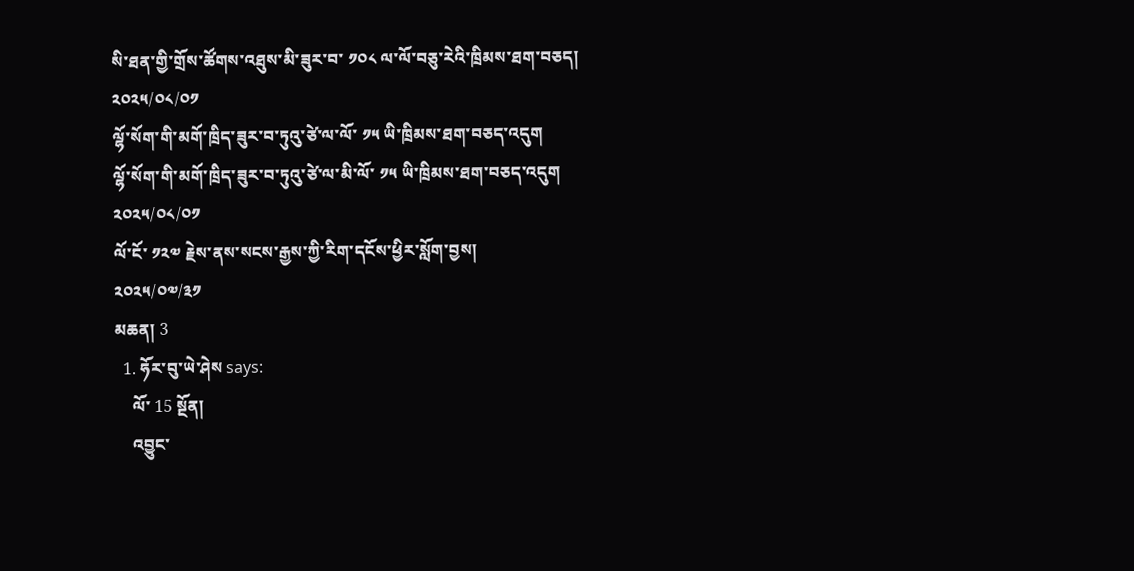སི་ཐན་གྱི་གྲོས་ཚོགས་འཐུས་མི་ཟུར་བ་ ༡༠༨ ལ་ལོ་བཅུ་རེའི་ཁྲིམས་ཐག་བཅད།
༢༠༢༥/༠༨/༠༡
ལྷོ་སོག་གི་མགོ་ཁྲིད་ཟུར་བ་ཏུའུ་ཙེ་ལ་ལོ་ ༡༥ ཡི་ཁྲིམས་ཐག་བཅད་འདུག
ལྷོ་སོག་གི་མགོ་ཁྲིད་ཟུར་བ་ཏུའུ་ཙེ་ལ་མི་ལོ་ ༡༥ ཡི་ཁྲིམས་ཐག་བཅད་འདུག
༢༠༢༥/༠༨/༠༡
ལོ་ངོ་ ༡༢༧ རྗེས་ནས་སངས་རྒྱས་ཀྱི་རིག་དངོས་ཕྱིར་སློག་བྱས།
༢༠༢༥/༠༧/༣༡
མཆན། 3
  1. ཧོར་བུ་ཡེ་ཤེས says:
    ལོ་ 15 སྔོན།
    འབྱུང་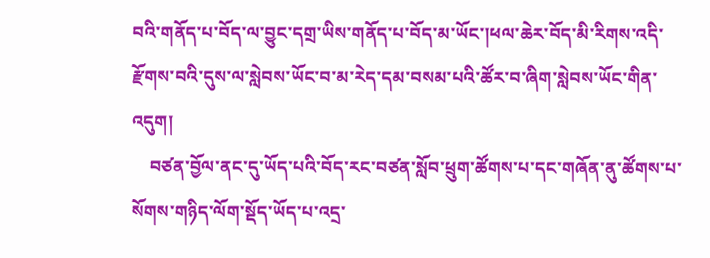བའི་གནོད་པ་བོད་ལ་བྱུང་དགྲ་ཡིས་གནོད་པ་བོད་མ་ཡོང་།ཕལ་ཆེར་བོད་མི་རིགས་འདི་རྫོགས་བའི་དུས་ལ་སླེབས་ཡོང་བ་མ་རེད་དམ་བསམ་པའི་ཚོར་བ་ཞིག་སླེབས་ཡོང་གིན་འདུག།
    བཙན་བྱོལ་ནང་དུ་ཡོད་པའི་བོད་རང་བཙན་སློབ་ཕྲུག་ཚོགས་པ་དང་གཞོན་ནུ་ཚོགས་པ་སོགས་གཉིད་ལོག་སྡོད་ཡོད་པ་འདྲ་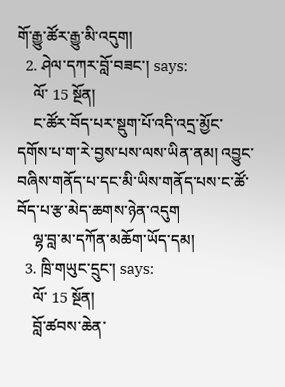གོ་རྒྱུ་ཚོར་རྒྱུ་མི་འདུག།
  2. ཤེལ་དཀར་བློ་བཟང་། says:
    ལོ་ 15 སྔོན།
    ང་ཚོར་བོད་པར་སྡུག་པོ་འདི་འདྲ་མྱོང་དགོས་པ་ག་རེ་བྱས་པས་ལས་ཡིན་ནམ། འབྱུང་བཞིས་གནོད་པ་དང་མི་ཡིས་གནོད་པས་ང་ཚོ་བོད་པ་རྩ་མེད་ཆགས་ཉེན་འདུག
    ལྷ་བླ་མ་དཀོན་མཆོག་ཡོད་དམ།
  3. ཁྲི་གཡུང་དྲུང་། says:
    ལོ་ 15 སྔོན།
    བློ་ཚབས་ཆེན་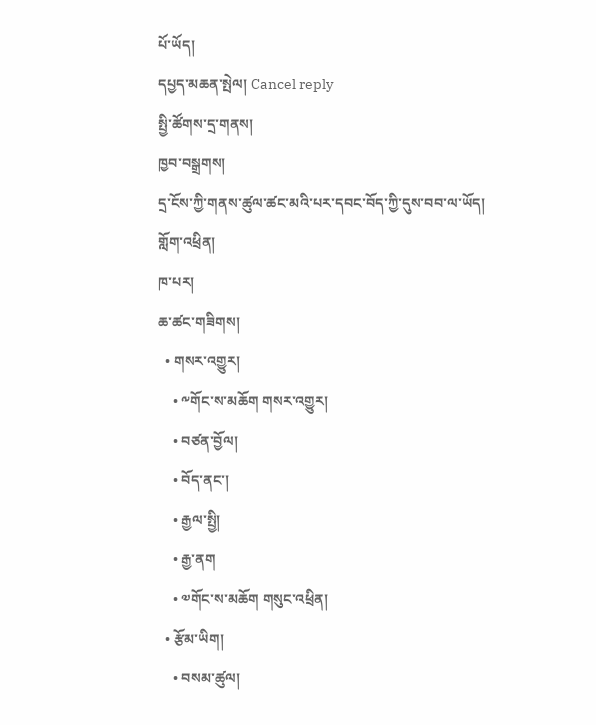པོ་ཡོད།
དཔྱད་མཆན་སྤེལ། Cancel reply
སྤྱི་ཚོགས་དྲ་གནས།
ཁྱབ་བསྒྲགས།
དྲ་ངོས་ཀྱི་གནས་ཚུལ་ཚང་མའི་པར་དབང་བོད་ཀྱི་དུས་བབ་ལ་ཡོད།
གློག་འཕྲིན།
ཁ་པར།
ཆ་ཚང་གཟིགས།
  • གསར་འགྱུར།
    • ༸གོང་ས་མཆོག གསར་འགྱུར།
    • བཙན་བྱོལ།
    • བོད་ནང་།
    • རྒྱལ་སྤྱི།
    • རྒྱ་ནག
    • ༧གོང་ས་མཆོག གསུང་འཕྲིན།
  • རྩོམ་ཡིག།
    • བསམ་ཚུལ།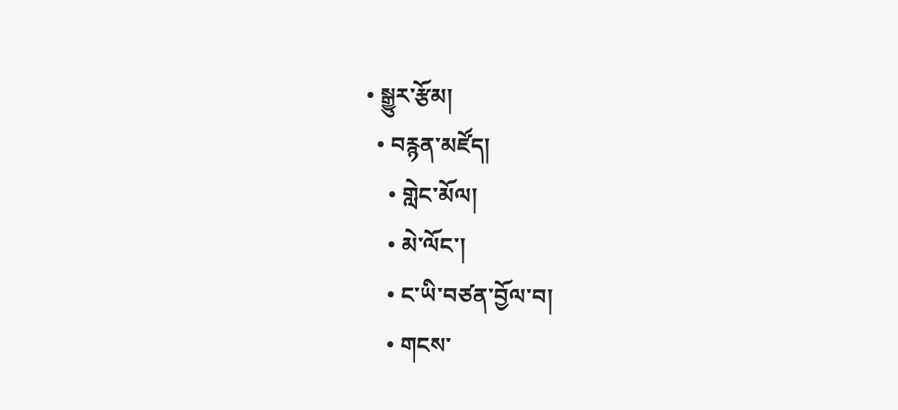• སྒྱུར་རྩོམ།
  • བརྙན་མཛོད།
    • གླེང་མོལ།
    • མེ་ལོང་།
    • ང་ཡི་བཙན་བྱོལ་བ།
    • གངས་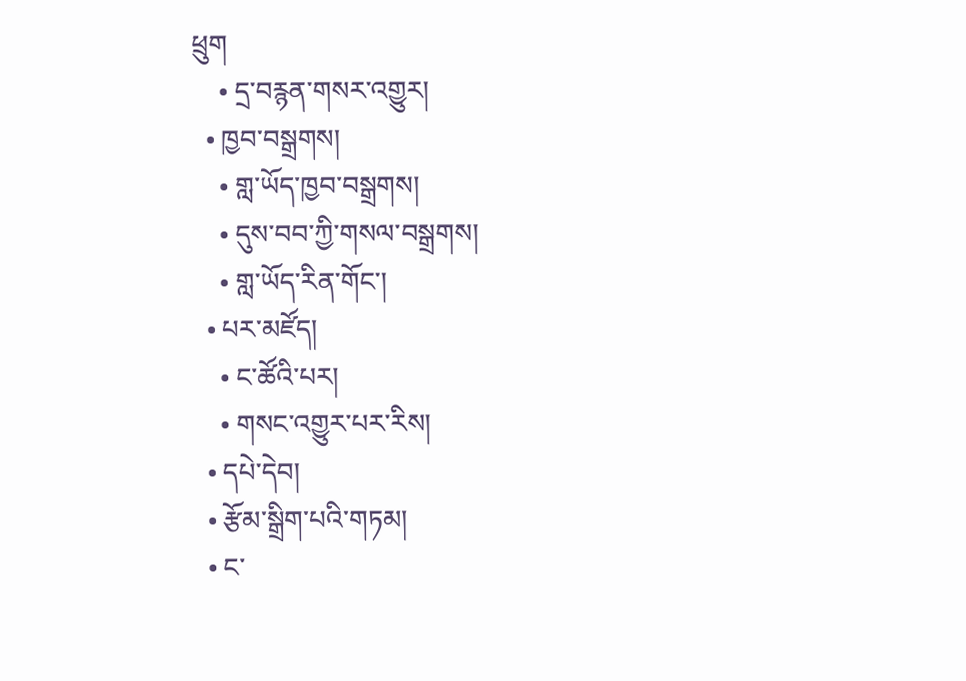ཕྲུག
    • དྲ་བརྙན་གསར་འགྱུར།
  • ཁྱབ་བསྒྲགས།
    • གླ་ཡོད་ཁྱབ་བསྒྲགས།
    • དུས་བབ་ཀྱི་གསལ་བསྒྲགས།
    • གླ་ཡོད་རིན་གོང་།
  • པར་མཛོད།
    • ང་ཚོའི་པར།
    • གསང་འགྱུར་པར་རིས།
  • དཔེ་དེབ།
  • རྩོམ་སྒྲིག་པའི་གཏམ།
  • ང་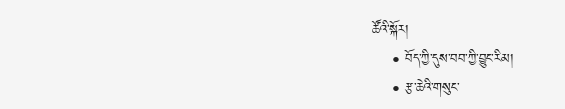ཚོའི་སྐོར།
    • བོད་ཀྱི་དུས་བབ་ཀྱི་བྱུང་རིམ།
    • རྩ་ཆེའི་གསུང་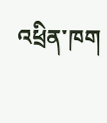འཕྲིན་ཁག